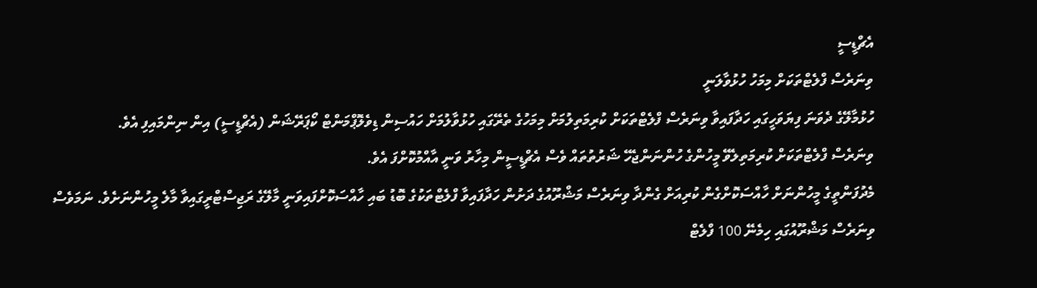އެޗްޑީސީ
ވިނަރެސް ފްލެޓްތަކަށް މިމަހު ހުޅުވާލަނީ
ހުޅުމާލޭގެ ދެވަނަ ފިޔަވަހީގައި ހަދާފައިވާ ވިނަރެސް ފްލެޓްތަކަށް ކުރިމަތިލުމަށް މިމަހުގެ ތެރޭގައި ހުޅުވާލުމަށް ހައުސިން ޑިވެލޮޕްމަންޓް ކޯޕަރޭޝަން (އެޗްޑީސީ) އިން ނިންމައިފި އެވެ.
ވިނަރެސް ފްލެޓްތަކަށް ކުރިމަތިލެވޭ މީހުންގެ ހުންނަންޖެހޭ ޝަރުތުތައް ވެސް އެޗްޑީސީން މިހާރު ވަނީ އާއްމުކޮށްފަ އެވެ.
މެދުފަންތީގެ މީހުންނަށް ހާއްސަކޮށްގެން ކުރިއަށް ގެންދާ ވިނަރެސް މަޝްރޫއުގެ ދަށުން ހަދާފައިވާ ފްލެޓްތަކުގެ ބޮޑު ބައި ހާއްސަކޮށްފައިވަނީ މާލޭގެ ރަޖިސްޓްރީގައިވާ މާލެ މީހުންނަށެވެ. ނަމަވެސް ވިނަރެސް މަޝްރޫއުގައި ހިމެނޭ 100 ފްލެޓް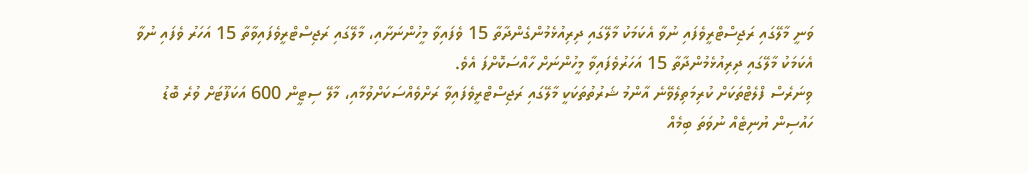ވަނީ މާލޭގައި ރަޖިސްޓްރީވެފައި ނުވާ އެކަމަކު މާލޭގައި ދިރިއުޅެމުންގެންދާތާ 15 ވެފައިވާ މީހުންނަށާއި، މާލޭގައި ރަޖިސްޓްރީވެފައިވާތާ 15 އަހަރު ވެފައި ނުވާ އެކަމަކު މާލޭގައި ދިރިއުޅެމުންދާތާ 15 އަހަރުވެފައިވާ މީހުންނަށް ހާއްސަކޮށްފަ އެވެ.
ވިނަރެސް ފްލެޓްތަކަށް ކުރިމަތިލެވޭނެ އާންމު ޝަރުތުތަކަކީ މާލޭގައި ރަޖިސްޓްރީވެފައިވާ ރަށްވެއްސަކަށްވުމާއި، މާލޭ ސިޓީން 600 އަކަފޫޓަށް ވުރެ ބޮޑު ހައުސިން ޔުނިޓެއް ނުވަތަ ބިމެއް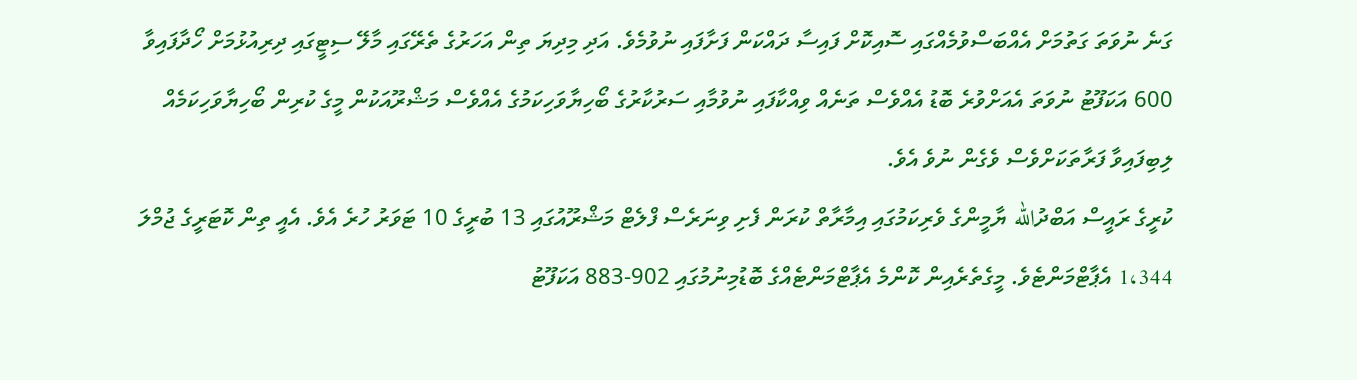ގަނެ ނުވަތަ ގަތުމަށް އެއްބަސްވުމެއްގައި ސޮއިކޮށް ފައިސާ ދައްކަން ފަށާފައި ނުވުމެވެ. އަދި މިދިޔަ ތިން އަހަރުގެ ތެރޭގައި މާލޭ ސިޓީގައި ދިރިއުޅުމަށް ހޯދާފައިވާ 600 އަކަފޫޓު ނުވަތަ އެއަށްވުރެ ބޮޑު އެއްވެސް ތަނެއް ވިއްކާފައި ނުވުމާއި ސަރުކާރުގެ ބޯހިޔާވަހިކަމުގެ އެއްވެސް މަޝްރޫއަކުން މީގެ ކުރިން ބޯހިޔާވަހިކަމެއް ލިބިފައިވާ ފަރާތަކަށްވެސް ވެގެން ނުވެ އެވެ.
ކުރީގެ ރައީސް އަބްދުالله ޔާމީންގެ ވެރިކަމުގައި އިމާރާތް ކުރަން ފެށި ވިނަރެސް ފްލެޓް މަޝްރޫއުގައި 13 ބުރީގެ 10 ޓަވަރު ހުރެ އެވެ. އެއީ ތިން ކޮޓަރީގެ ޖުމްލަ 1،344 އެޕާޓްމަންޓެވެ. މީގެތެރެއިން ކޮންމެ އެޕާޓްމަންޓެއްގެ ބޮޑުމިނުމުގައި 902-883 އަކަފޫޓު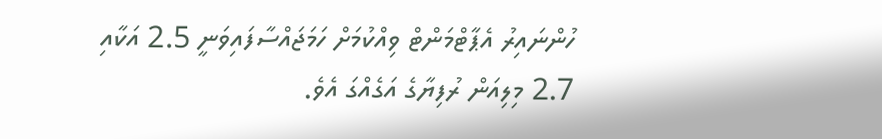ހުންނައިރު އެޕާޓްމަންޓް ވިއްކުމަށް ހަމަޖައްސާފައިވަނީ 2.5 އަކާއި 2.7 މިލިއަން ރުފިޔާގެ އަގެއްގަ އެވެ.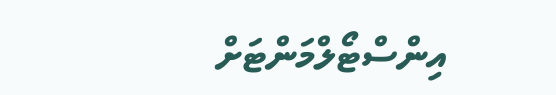އިންސްޓޯލްމަންޓަށް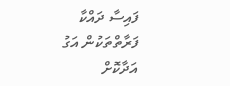ފައިސާ ދައްކާ ފަރާތްތަކުން އަގު އަދާކޮށް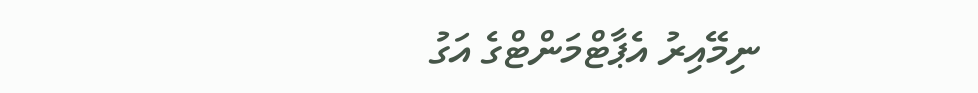ނިމޭއިރު އެޕާޓްމަންޓްގެ އަގު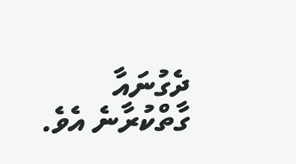ދެގުނައާ ގާތްކުރާނެ އެވެ.